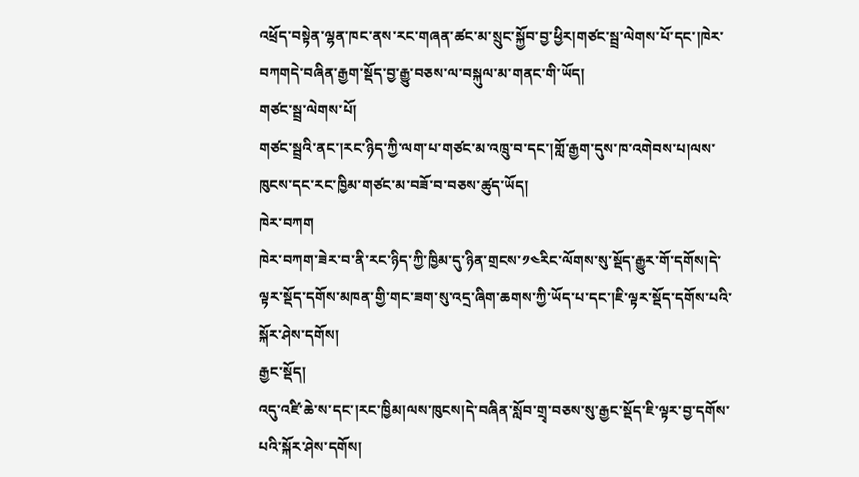འཕྲོད་བསྟེན་ལྷན་ཁང་ནས་རང་གཞན་ཚང་མ་སྲུང་སྐྱོབ་བྱ་ཕྱིར།གཙང་སྦྲ་ལེགས་པོ་དང་།ཁེར་བཀགདེ་བཞིན་རྒྱག་སྡོད་བྱ་རྒྱུ་བཅས་ལ་བསྐུལ་མ་གནང་གི་ཡོད།
གཙང་སྦྲ་ལེགས་པོ།
གཙང་སྦྲའི་ནང་།རང་ཉིད་ཀྱི་ལག་པ་གཙང་མ་འཁྲུ་བ་དང་།གློ་རྒྱག་དུས་ཁ་འགེབས་པ།ལས་ཁུངས་དང་རང་ཁྱིམ་གཙང་མ་བཟོ་བ་བཅས་ཚུད་ཡོད།
ཁེར་བཀག
ཁེར་བཀག་ཟེར་བ་ནི་རང་ཉིད་ཀྱི་ཁྱིམ་དུ་ཉིན་གྲངས་༡༤རིང་ལོགས་སུ་སྡོད་རྒྱུར་གོ་དགོས།དེ་ལྟར་སྡོད་དགོས་མཁན་གྱི་གང་ཟག་སུ་འདྲ་ཞིག་ཆགས་ཀྱི་ཡོད་པ་དང་།ཇི་ལྟར་སྡོད་དགོས་པའི་སྐོར་ཤེས་དགོས།
རྒྱང་སྡོད།
འདུ་འཛི་ཆེ་ས་དང་།རང་ཁྱིམ།ལས་ཁུངས།དེ་བཞིན་སློབ་གྲྭ་བཅས་སུ་རྒྱང་སྡོད་ཇི་ལྟར་བྱ་དགོས་པའི་སྐོར་ཤེས་དགོས།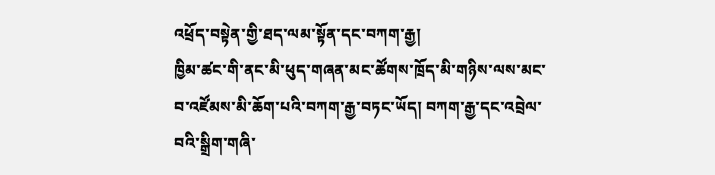འཕྲོད་བསྟེན་གྱི་ཐད་ལམ་སྟོན་དང་བཀག་རྒྱ།
ཁྱིམ་ཚང་གི་ནང་མི་ཕུད་གཞན་མང་ཚོགས་ཁྲོད་མི་གཉིས་ལས་མང་བ་འཛོམས་མི་ཆོག་པའི་བཀག་རྒྱ་བཏང་ཡོད། བཀག་རྒྱ་དང་འབྲེལ་བའི་སྒྲིག་གཞི་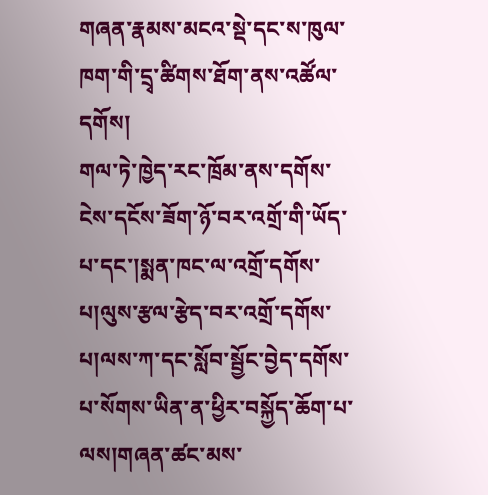གཞན་རྣམས་མངའ་སྡེ་དང་ས་ཁུལ་ཁག་གི་དྲྭ་ཚིགས་ཐོག་ནས་འཚོལ་དགོས།
གལ་ཏེ་ཁྱེད་རང་ཁྲོམ་ནས་དགོས་ངེས་དངོས་ཟོག་ཉོ་བར་འགྲོ་གི་ཡོད་པ་དང་།སྨན་ཁང་ལ་འགྲོ་དགོས་པ།ལུས་རྩལ་རྩེད་བར་འགྲོ་དགོས་པ།ལས་ཀ་དང་སློབ་སྦྱོང་བྱེད་དགོས་པ་སོགས་ཡིན་ན་ཕྱིར་བསྐྱོད་ཆོག་པ་ལས།གཞན་ཚང་མས་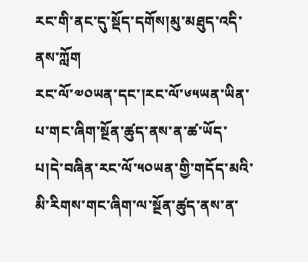རང་གི་ནང་དུ་སྡོད་དགོས།མུ་མཐུད་འདི་ནས་ཀློག
རང་ལོ་༧༠ཡན་དང་།རང་ལོ་༦༥ཡན་ཡིན་པ་གང་ཞིག་སྔོན་ཚུད་ནས་ན་ཚ་ཡོད་པ།དེ་བཞིན་རང་ལོ་༥༠ཡན་གྱི་གདོད་མའི་མི་རིགས་གང་ཞིག་ལ་སྔོན་ཚུད་ནས་ན་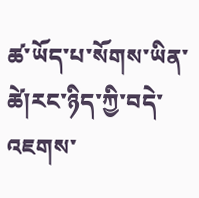ཚ་ཡོད་པ་སོགས་ཡིན་ཚེ།རང་ཉིད་ཀྱི་བདེ་འཇགས་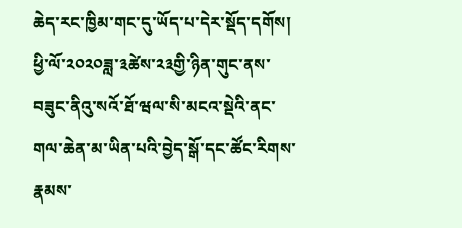ཆེད་རང་ཁྱིམ་གང་དུ་ཡོད་པ་དེར་སྡོད་དགོས།
ཕྱི་ལོ་༢༠༢༠ཟླ་༣ཚེས་༢༣གྱི་ཉིན་གུང་ནས་བཟུང་ནིའུ་སའོ་ཐོ་ཝལ་སི་མངའ་སྡེའི་ནང་གལ་ཆེན་མ་ཡིན་པའི་བྱེད་སྒོ་དང་ཚོང་རིགས་རྣམས་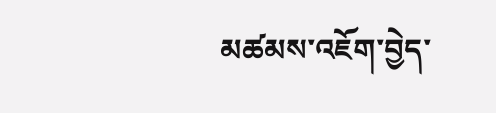མཚམས་འཇོག་བྱེད་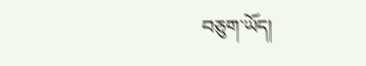བཅུག་ཡོད།